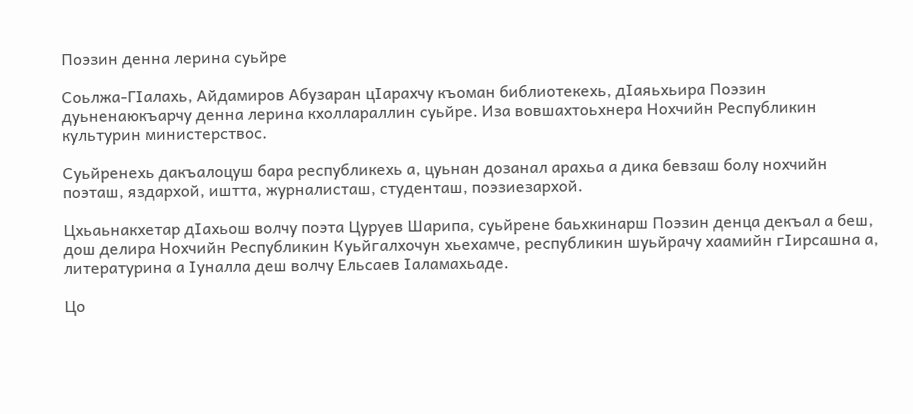Поэзин денна лерина суьйре

Соьлжа-ГIалахь, Айдамиров Абузаран цIарахчу къоман библиотекехь, дIаяьхьира Поэзин дуьненаюкъарчу денна лерина кхоллараллин суьйре. Иза вовшахтоьхнера Нохчийн Республикин культурин министерствос.

Суьйренехь дакъалоцуш бара республикехь а, цуьнан дозанал арахьа а дика бевзаш болу нохчийн поэташ, яздархой, иштта, журналисташ, студенташ, поэзиезархой.

Цхьаьнакхетар дIахьош волчу поэта Цуруев Шарипа, суьйрене баьхкинарш Поэзин денца декъал а беш, дош делира Нохчийн Республикин Куьйгалхочун хьехамче, республикин шуьйрачу хаамийн гIирсашна а, литературина а Iуналла деш волчу Ельсаев Iаламахьаде.

Цо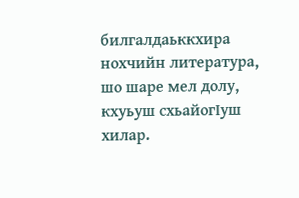билгалдаьккхира нохчийн литература, шо шаре мел долу, кхуьуш схьайогIуш хилар.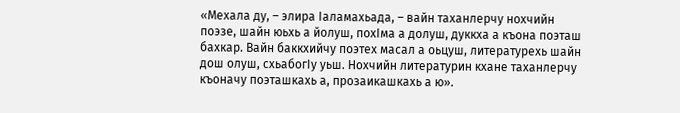«Мехала ду, – элира Iаламахьада, – вайн таханлерчу нохчийн поэзе, шайн юьхь а йолуш, похIма а долуш, дуккха а къона поэташ бахкар. Вайн баккхийчу поэтех масал а оьцуш, литературехь шайн дош олуш, схьабогIу уьш. Нохчийн литературин кхане таханлерчу къоначу поэташкахь а, прозаикашкахь а ю».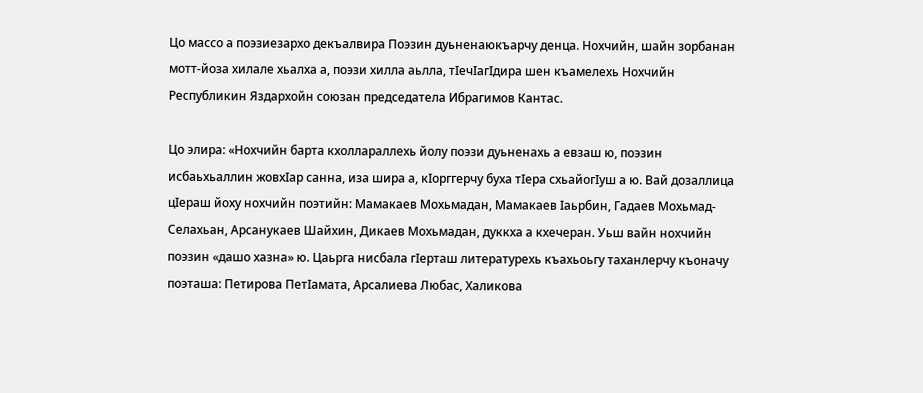Цо массо а поэзиезархо декъалвира Поэзин дуьненаюкъарчу денца. Нохчийн, шайн зорбанан мотт-йоза хилале хьалха а, поэзи хилла аьлла, тIечIагIдира шен къамелехь Нохчийн Республикин Яздархойн союзан председатела Ибрагимов Кантас.

Цо элира: «Нохчийн барта кхоллараллехь йолу поэзи дуьненахь а евзаш ю, поэзин исбаьхьаллин жовхIар санна, иза шира а, кIорггерчу буха тIера схьайогIуш а ю. Вай дозаллица цIераш йоху нохчийн поэтийн: Мамакаев Мохьмадан, Мамакаев Iаьрбин, Гадаев Мохьмад-Селахьан, Арсанукаев Шайхин, Дикаев Мохьмадан, дуккха а кхечеран. Уьш вайн нохчийн поэзин «дашо хазна» ю. Цаьрга нисбала гIерташ литературехь къахьоьгу таханлерчу къоначу поэташа: Петирова ПетIамата, Арсалиева Любас, Халикова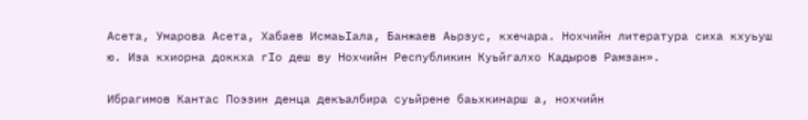Асета, Умарова Асета, Хабаев ИсмаьIала, Банжаев Аьрзус, кхечара. Нохчийн литература сиха кхуьуш ю. Иза кхиорна доккха гIо деш ву Нохчийн Республикин Куьйгалхо Кадыров Рамзан».

Ибрагимов Кантас Поэзин денца декъалбира суьйрене баьхкинарш а, нохчийн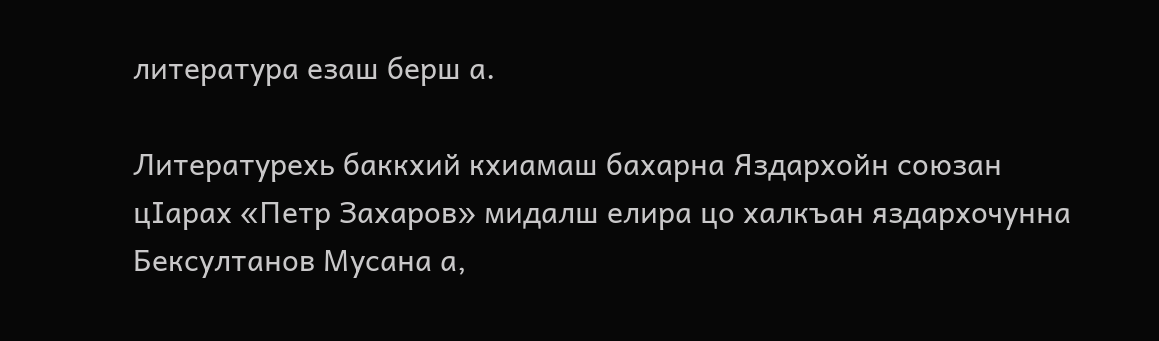литература езаш берш а.

Литературехь баккхий кхиамаш бахарна Яздархойн союзан цIарах «Петр Захаров» мидалш елира цо халкъан яздархочунна Бексултанов Мусана а,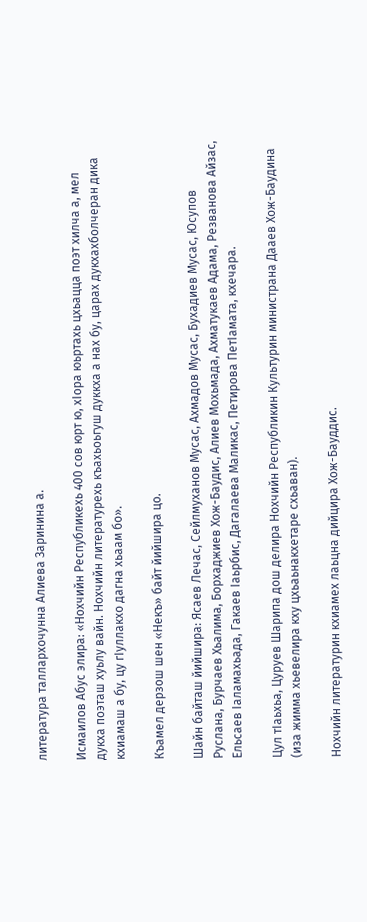литература таллархочунна Алиева Заринина а.

Исмаилов Абус элира: «Нохчийн Республикехь 400 сов юрт ю, хIора юьртахь цхьацца поэт хилча а, мел дукха поэташ хуьлу вайн. Нохчийн литературехь къахьоьгуш дуккха а нах бу, царах дукхахболчеран дика кхиамаш а бу, цу гIуллакхо дагна хьаам бо».

Къамел дерзош шен «Некъ» байт йийшира цо.

Шайн байташ йийшира: Ясаев Лечас, Сейлмуханов Мусас, Ахмадов Мусас, Бухадиев Мусас, Юсупов Руслана, Бурчаев Хьалима, Борхаджиев Хож-Баудис, Алиев Мохьмада, Ахматукаев Адама, Резванова Айзас, Ельсаев Iаламахьада, Гакаев Iаьрбис, Дагалаева Маликас, Петирова ПетIамата, кхечара.

Цул тIаьхьа, Цуруев Шарипа дош делира Нохчийн Республикин Культурин министрана Дааев Хож-Баудина (иза жимма хьевелира кху цхьаьнакхетаре схьаван).

Нохчийн литературин кхиамех лаьцна дийцира Хож-Бауддис.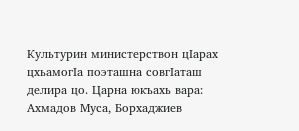Культурин министерствон цIарах цхьамогIа поэташна совгIаташ делира цо. Царна юкъахь вара: Ахмадов Муса, Борхаджиев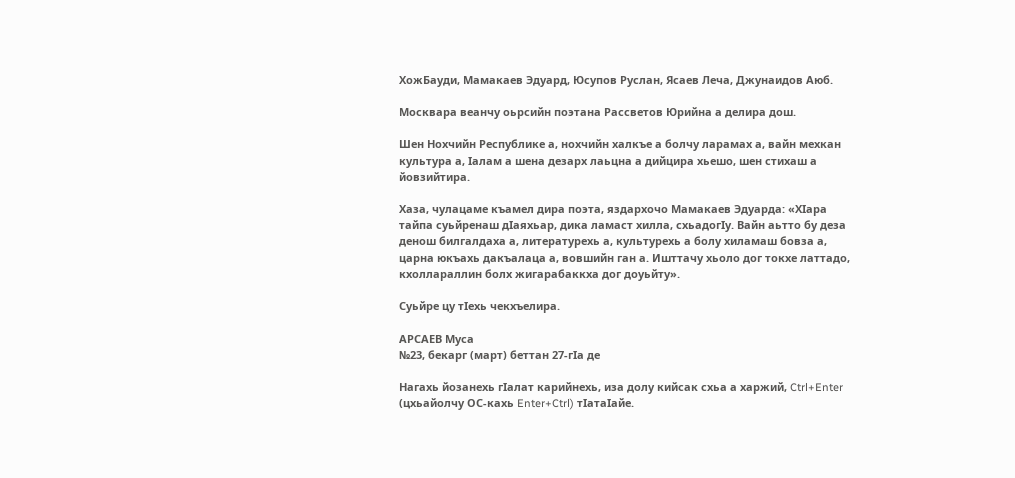ХожБауди, Мамакаев Эдуард, Юсупов Руслан, Ясаев Леча, Джунаидов Аюб.

Москвара веанчу оьрсийн поэтана Рассветов Юрийна а делира дош.

Шен Нохчийн Республике а, нохчийн халкъе а болчу ларамах а, вайн мехкан культура а, Iалам а шена дезарх лаьцна а дийцира хьешо, шен стихаш а йовзийтира.

Хаза, чулацаме къамел дира поэта, яздархочо Мамакаев Эдуарда: «ХIара тайпа суьйренаш дIаяхьар, дика ламаст хилла, схьадогIу. Вайн аьтто бу деза денош билгалдаха а, литературехь а, культурехь а болу хиламаш бовза а, царна юкъахь дакъалаца а, вовшийн ган а. Ишттачу хьоло дог токхе латтадо, кхоллараллин болх жигарабаккха дог доуьйту».

Суьйре цу тIехь чекхъелира.

АРСАЕВ Муса
№23, бекарг (март) беттан 27-гIа де

Нагахь йозанехь гIалат карийнехь, иза долу кийсак схьа а харжий, Ctrl+Enter (цхьайолчу ОС-кахь Enter+Ctrl) тIатаIайе.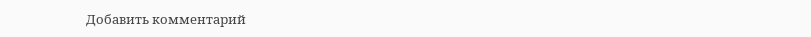Добавить комментарий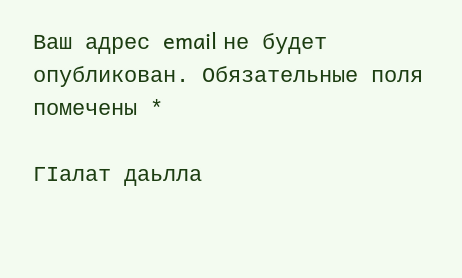Ваш адрес email не будет опубликован. Обязательные поля помечены *

ГIалат даьлла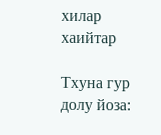хилар хаийтар

Тхуна гур долу йоза: